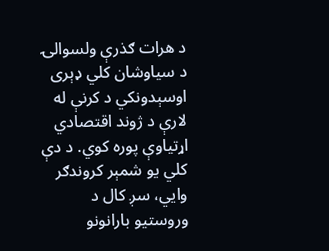د هرات ګذرې ولسوالۍ د سیاوشان کلي ډېری اوسېدونکي د کرنې له لارې د ژوند اقتصادي اړتیاوې پوره کوي. د دې کلي یو شمېر کروندګر وایي، سږ کال د وروستیو بارانونو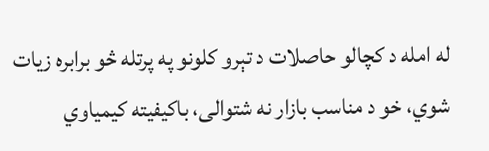له امله د کچالو حاصلات د تېرو کلونو په پرتله څو برابره زیات شوي، خو د مناسب بازار نه شتوالی، باکیفیته کیمیاوي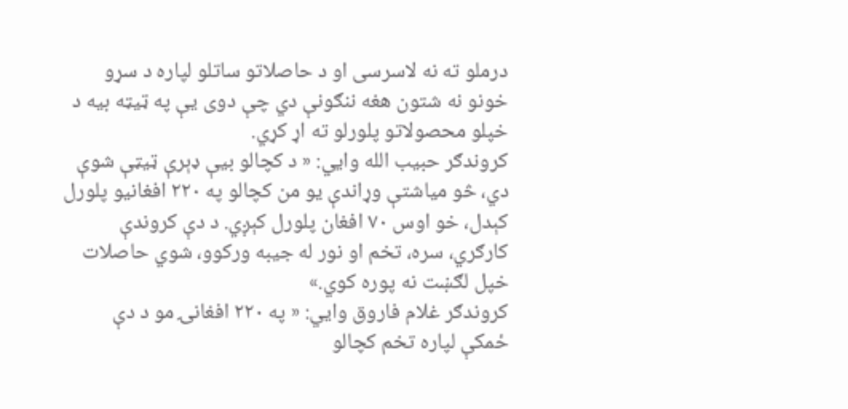درملو ته نه لاسرسی او د حاصلاتو ساتلو لپاره د سړو خونو نه شتون هغه ننګونې دي چې دوی یې په ټیټه بیه د خپلو محصولاتو پلورلو ته اړ کړي.
کروندګر حبیب الله وايي: « د کچالو بیې ډېرې ټیټې شوې دي، څو میاشتې وړاندې یو من کچالو په ۲۲۰ افغانیو پلورل کېدل، خو اوس ۷۰ افغان پلورل کېږي. د دې کروندې کارګري، سره، تخم او نور له جیبه ورکوو، شوي حاصلات خپل لګښت نه پوره کوي.»
کروندګر غلام فاروق وايي: « په ۲۲۰ افغانۍ مو د دې ځمکې لپاره تخم کچالو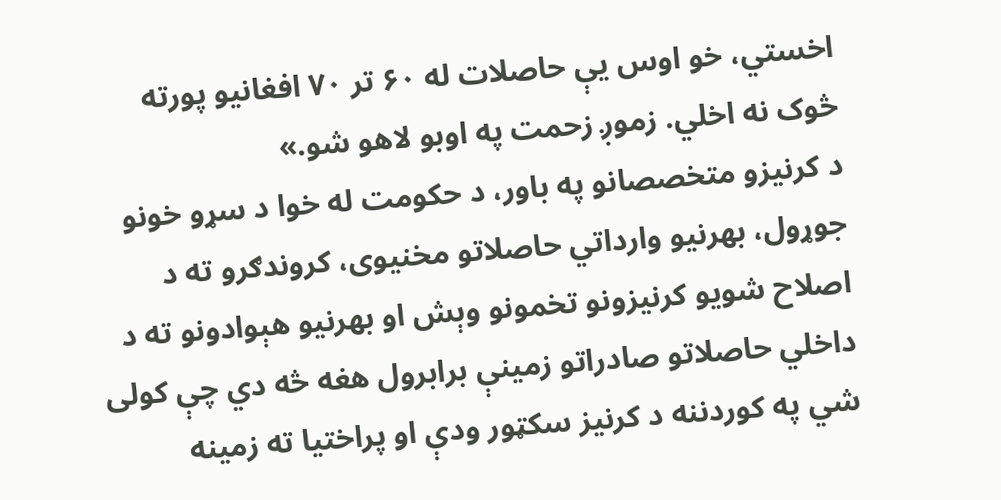اخستي، خو اوس یې حاصلات له ۶۰ تر ۷۰ افغانیو پورته څوک نه اخلي. زموږ زحمت په اوبو لاهو شو.»
د کرنیزو متخصصانو په باور، د حکومت له خوا د سړو خونو جوړول، بهرنیو وارداتي حاصلاتو مخنیوی، کروندګرو ته د اصلاح شویو کرنیزونو تخمونو وېش او بهرنیو هېوادونو ته د داخلي حاصلاتو صادراتو زمینې برابرول هغه څه دي چې کولی شي په کوردننه د کرنیز سکټور ودې او پراختیا ته زمینه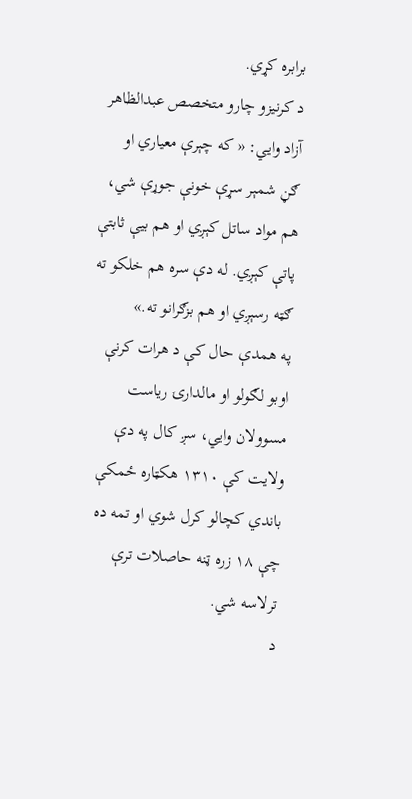برابره کړي.
د کرنیزو چارو متخصص عبدالظاهر آزاد وايي: « که چېرې معیاري او ګڼ شمېر سړې خونې جوړې شي، هم مواد ساتل کېږي او هم بیې ثابتې پاتې کېږي. له دې سره هم خلکو ته ګټه رسېږي او هم بزګرانو ته.»
په همدې حال کې د هرات کرنې اوبو لګولو او مالدارۍ ریاست مسوولان وایي، سږ کال په دې ولایت کې ۱۳۱۰ هکټاره ځمکې باندي کچالو کرل شوي او تمه ده چې ۱۸ زره ټنه حاصلات ترې ترلاسه شي.
د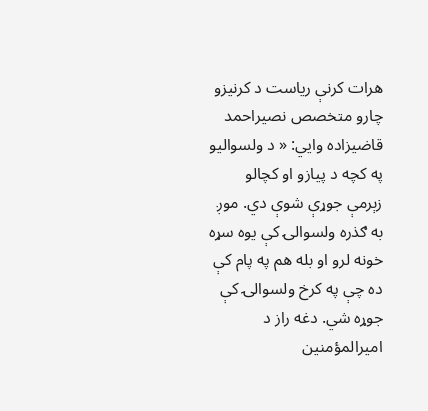هرات کرنې ریاست د کرنیزو چارو متخصص نصیراحمد قاضيزاده وايي: « د ولسوالیو په کچه د پیازو او کچالو زېرمې جوړې شوې دي. موږ به ګذره ولسوالۍ کې یوه سړه خونه لرو او بله هم په پام کې ده چې په کرخ ولسوالۍ کې جوړه شي. دغه راز د امیرالمؤمنین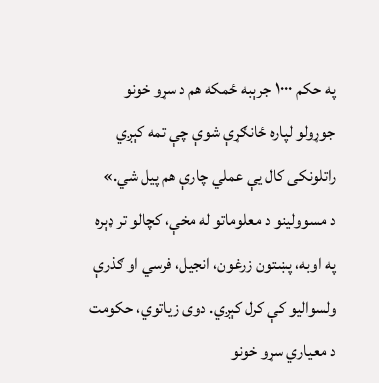په حکم ۱۰۰۰ جرېبه ځمکه هم د سړو خونو جوړولو لپاره ځانګړې شوې چې تمه کېږي راتلونکی کال یې عملي چارې هم پیل شي.»
د مسوولینو د معلوماتو له مخې، کچالو تر ډېره په اوبه، پښتون زرغون، انجیل، فرسي او ګذرې ولسوالیو کې کرل کېږي. دوی زیاتوي، حکومت د معیاري سړو خونو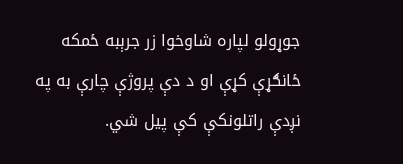جوړولو لپاره شاوخوا زر جرېبه ځمکه ځانګړې کړې او د دې پروژې چارې به په نږدې راتلونکې کې پیل شي.